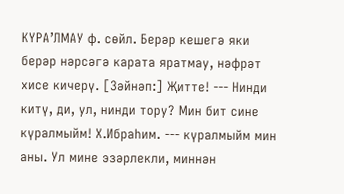КҮРА’ЛМАУ ф. сөйл. Берәр кешегә яки берәр нәрсәгә карата яратмау, нәфрәт хисе кичерү. [Зәйнәп:] Җитте! --- Нинди китү, ди, ул, нинди тору? Мин бит сине күралмыйм! Х.Ибраһим. --- күралмыйм мин аны. Ул мине эзәрлекли, миннән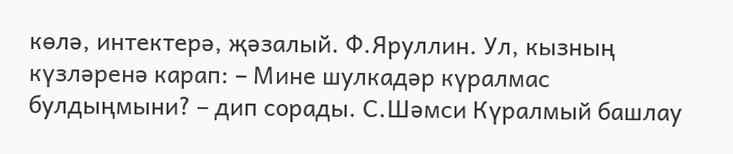көлә, интектерә, җәзалый. Ф.Яруллин. Ул, кызның күзләренә карап: – Мине шулкадәр күралмас булдыңмыни? – дип сорады. С.Шәмси Күралмый башлау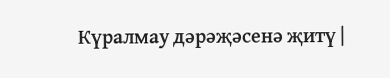Күралмау дәрәҗәсенә җитү |